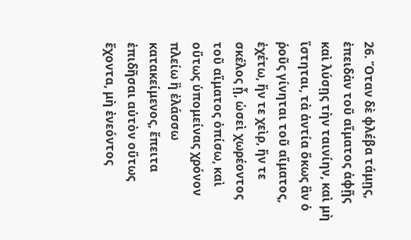26. Ὅταν δὲ φλέβα τάμῃς, ἐπειδὰν τοῦ αἵματος ἀφῇς καὶ λύσῃς τὴν ταινίην, καὶ μὴ ἵστηται, τὰ ἀντία ὅκως ἂν ὁ ῥοῦς γίνηται τοῦ αἵματος, ἐχέτω, ἤν τε χεὶρ, ἤν τε σκέλος ᾖ, ὡσεὶ χωρέοντος τοῦ αἵματος ὀπίσω, καὶ οὕτως ὑπομείνας χρόνον πλείω ἢ ἐλάσσω κατακείμενος, ἔπειτα ἐπιδῆσαι αὐτὸν οὕτως ἔχοντα, μὴ ἐνεόντος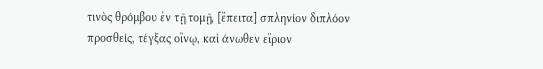τινὸς θρόμβου ἐν τῇ τομῇ, [ἔπειτα] σπληνίον διπλόον προσθείς, τέγξας οἴνῳ, καὶ άνωθεν εἴριον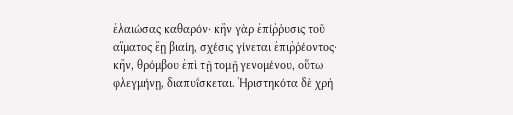ἐλαιώσας καθαρόν· κἢν γὰρ ἐπίῤῥυσις τοῦ αἵματος ἔῃ βιαίη, σχέσις γίνεται ἐπιῤῥέοντος· κἢν, θρόμβου ἐπὶ τῇ τομῇ γενομένου, οὕτω φλεγμήνῃ, διαπυΐσκεται. Ἠριστηκότα δὲ χρὴ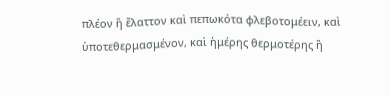πλέον ἢ ἔλαττον καὶ πεπωκότα φλεβοτομέειν, καὶ ὑποτεθερμασμένον, καὶ ἡμέρης θερμοτέρης ἢ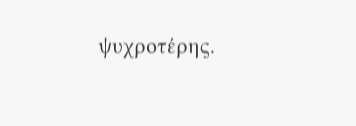ψυχροτέρης.